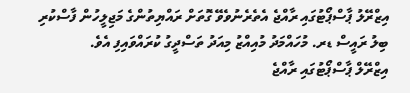އިޒްރޭލު ޕާސްޕޯޓުގައި ރާއްޖެ އެތެރެނުވެވޭ ގޮތަށް ރައްޔިތުންގެ މަޖިލީހުން ފާސްކުރި ބިލު ރައީސް ޑރ. މުހައްމަދު މުއިއްޒު މިއަދު ތަސްދީގު ކުރައްވައިފި އެވެ.
އިޒްރޭލް ޕާސްޕޯޓުގައި ރާއްޖެ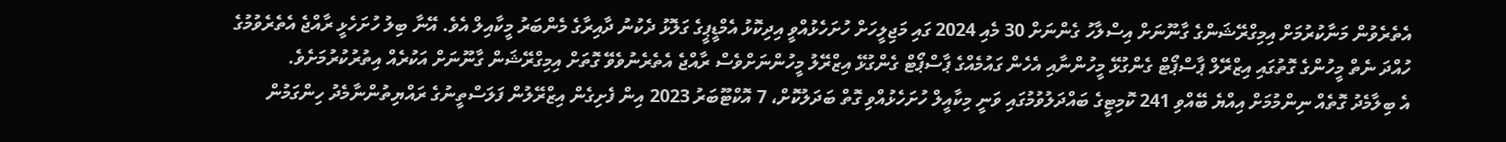އެތެރެވުން މަނާކުރުމަށް އިމިގްރޭޝަންގެ ގާނޫނަށް އިސްލާހު ގެންނަށް 30 މެއި 2024 ގައި މަޖިލީހަށް ހުށަހެޅުއްވީ އިދިކޮޅު އެމްޑީޕީގެ ގަލޮޅު ދެކުނު ދާއިރާގެ މެންބަރު މީކާއިލް އެވެ. އޭނާ ބިލު ހުށަހެޅީ ރާއްޖެ އެތެރެވުމުގެ ހުއްދަ ނެތް މީހުންގެ ގޮތުގައި އިޒްރޭލް ޕާސްޕޯޓް ގެންގުޅޭ މީހުންނާއި އެހެން ގައުމެއްގެ ޕާސްޕޯޓް ގެންގުޅޭ އިޒްރޭލު މީހުންނަށްވެސް ރާއްޖެ އެތެރެނުވެވޭ ގޮތަށް އިމިގްރޭޝަން ގާނޫނަށް އަކުރެއް އިތުރުކުރުމަށެވެ.
އެ ބިލާމެދު ގޮތެއް ނިންމުމަށް އިއްޔެ ބޭއްވި 241 ކޮމިޓީގެ ބައްދަލުވުމުގައި ވަނީ މިކާއީލް ހުށަހެޅުއްވި ގޮތް ބަދަލުކޮށް، 7 އޮކްޓޫބަރު 2023 އިން ފެށިގެން އިޒްރޭލުން ފަލަސްތީނުގެ ރައްޔިތުންނާމެދު ހިންގަމުން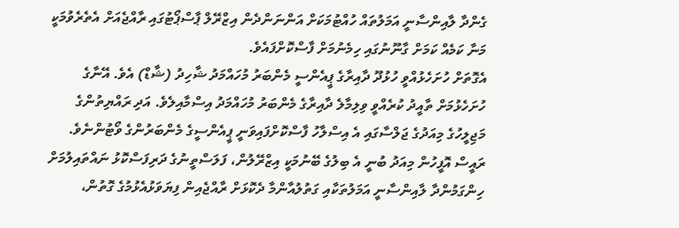ގެންދާ ލާއިންސާނީ އަމަލުތައް ހުއްޓުމަކަށް އަންނަންދެން އިޒްރޭލް ޕާސްޕޯޓުގައި ރާއްޖެއަށް އެތެރެވުމަކީ މަނާ ކަމެއް ކަމަށް ގާނޫނުގައި ހިމެނުމަށް ފާސްކޮށްފައެވެ.
އެގޮތަށް ހުށަހެޅުއްވީ ހުޅުދޫ ދާއިރާގެ ޕީއެންސީ މެންބަރު މުހައްމަދު ޝާހިދު (ޝާޑް) އެވެ. އޭނާގެ ހުށަހެޅުމަށް ތާއީދު ކުރެއްވީ ވިލިމާލެ ދާއިރާގެ މެންބަރު މުހައްމަދު އިސްމާއިލެވެ. އަދި ރައްޔިތުންގެ މަޖިލީހުގެ މިއަދުގެ ޖަލްސާގައި އެ އިސްލާހު ފާސްކޮށްފައިވަނީ ޕީއެންސީގެ މެންބަރުންގެ ވޯޓުންނެވެ.
ރައީސް އޮފީހުން މިއަދު ބުނީ އެ ބިލުގެ ބޭނުމަކީ އިޒްރޭލުން، ފަލަސްތީނުގެ ދަރިފަސްކޮޅު ނައްތައިލުމަށް ހިންގަމުންދާ ލާއިންސާނީ އަމަލުތަކާއި ގަތުލުއާންމާ ދެކޮޅަށް ރާއްޖެއިން ފިޔަވަޅުއެޅުމުގެ ގޮތުން،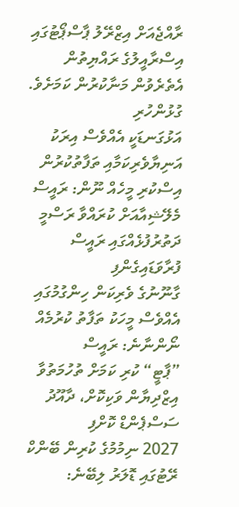ރާއްޖެއަށް އިޒްރޭލު ޕާސްޕޯޓުގައި އިސްރާއީލުގެ ރައްޔިތުން އެތެރެވުން މަނާކުރުން ކަމަށެވެ.
ގުޅުންހުރި
އަޅުގަނޑަކީ އެއްވެސް އިރަކު އަނިޔާވެރިކަމާއި ތަފާތުކުރުން އިސްކުރި މީހެއް ނޫން: ރައީސް
މެލޭޝިއާއަށް ކުރައްވާ ރަސްމީ ދަތުރުފުޅެއްގައި ރައީސް ފުރާވަޑައިގެންފި
ގާނޫނުގެ ވެރިކަން ހިންގުމުގައި އެއްވެސް މީހަކު ތަފާތު ކުރުމެއް ނޯންނާނެ: ރައީސް
”ޕާޓީ“ ކުރި ކަމަށް ތުހުމަތުވާ އިޒްދިޔާން ވަކިކޮށް، ދާއޫދު ސަސްޕެންޑް ކޮށްފި
2027 ނިމުމުގެ ކުރިން ބޭންކް ރޭޓުގައި ޑޮލަރު ލިބޭނެ: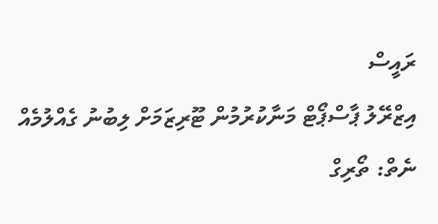ރައީސް
އިޒްރޭލު ޕާސްޕޯޓް މަނާކުރުމުން ޓޫރިޒަމަށް ލިބުނު ގެއްލުމެއް ނެތް: ތޯރިގް